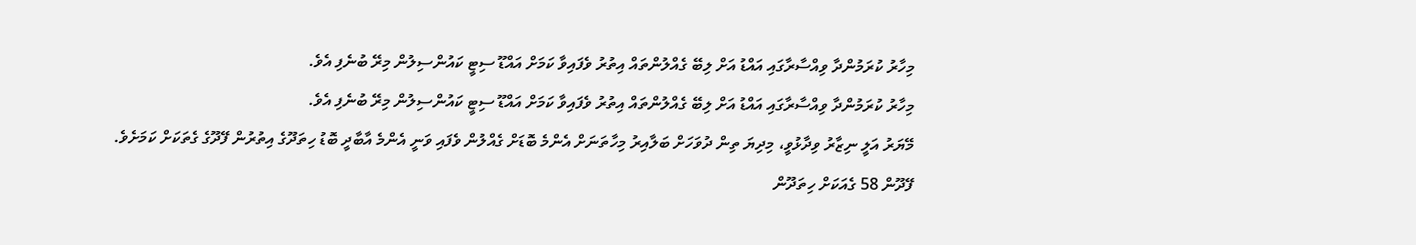މިހާރު ކުރަމުންދާ ވިއްސާރާގައި އައްޑު އަށް ލިބޭ ގެއްލުންތައް އިތުރު ވެފައިވާ ކަމަށް އައްޑޫ ސިޓީ ކައުންސިލުން މިރޭ ބުނެފި އެވެ.
މިހާރު ކުރަމުންދާ ވިއްސާރާގައި އައްޑު އަށް ލިބޭ ގެއްލުންތައް އިތުރު ވެފައިވާ ކަމަށް އައްޑޫ ސިޓީ ކައުންސިލުން މިރޭ ބުނެފި އެވެ.
މޭޔަރު އަލީ ނިޒާރު ވިދާޅުވީ، މިދިޔަ ތިން ދުވަހަށް ބަލާއިރު މިހާތަނަށް އެންމެ ބޮޑަށް ގެއްލުން ވެފައި ވަނީ އެންމެ އާބާދީ ބޮޑު ހިތަދޫގެ އިތުރުން ފޭދޫގެ ގެތަކަށް ކަމަށެވެ.
ފޭދޫން 58 ގެއަކަށް ހިތަދޫން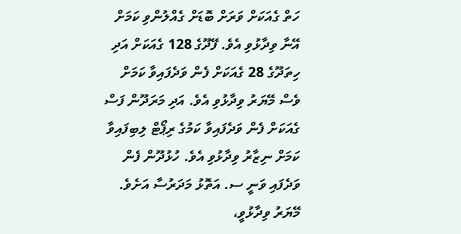ހަތް ގެއަކަށް ވަރަށް ބޮޑަށް ގެއްލުންވި ކަމަށް އޭނާ ވިދާޅުވި އެވެ. ފޭދޫގެ 128 ގެއަކަށް އަދި ހިތަދޫގެ 28 ގެއަކަށް ފެން ވަދެފައިވާ ކަމަށް ވެސް މޭޔަރު ވިދާޅުވި އެވެ. އަދި މަރަދޫން ފަސް ގެއަކަށް ފެން ވަދެފައިވާ ކަމުގެ ރިޕޯޓް ލިބިފައިވާ ކަމަށް ނިޒާރު ވިދާޅުވި އެވެ. ހުޅުދޫން ފެން ވަދެފައި ވަނީ ސ. އަތޮޅު މަދަރުސާ އަށެވެ.
މޭޔަރު ވިދާޅުވީ،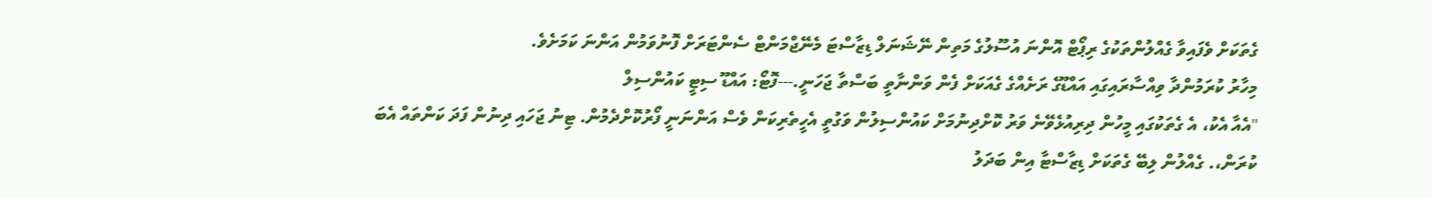ގެތަކަށް ވެފައިވާ ގެއްލުންތަކުގެ ރިޕޯޓް އޮންނަ އުސޫލުގެ މަތިން ނޭޝަނަލް ޑިޒާސްޓަ މެނޭޖްމަންޓް ސެންޓަރަށް ފޮނުވަމުން އަންނަ ކަމަށެވެ.
މިހާރު ކުރަމުންދާ ވިއްސާރައިގައި އައްޑޫގެ ރަށެއްގެ ގެއަކަށް ފެން ވަންނާތީ ބަސްތާ ޖަހަނީ.---ފޮޓޯ: އައްޑޫ ސިޓީ ކައުންސިލް
"އެއާ އެކު، އެ ގެތަކުގައި މީހުން ދިރިއުޅެވޭނެ ވަރު ކޮށްދިނުމަށް ކައުންސިލުން ވަގުތީ އެހީތެރިކަން ވެސް އަންނަނީ ފޯރުކޮށްދެމުން. ޓިނު ޖަހައި ދިނުން ފަދަ ކަންތައް އެބަ ކުރަން،. ގެއްލުން ލިބޭ ގެތަކަށް ޑިޒާސްޓާ އިން ބަދަލު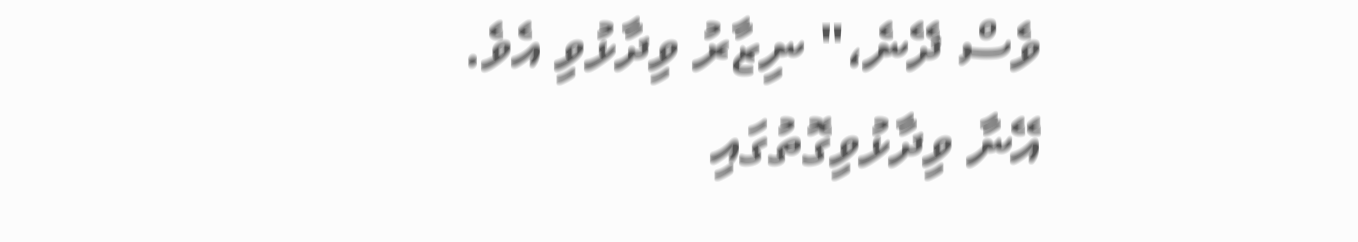ވެސް ދޭނެ،" ނިޒާރު ވިދާޅުވި އެވެ.
އޭނާ ވިދާޅުވިގޮތުގައި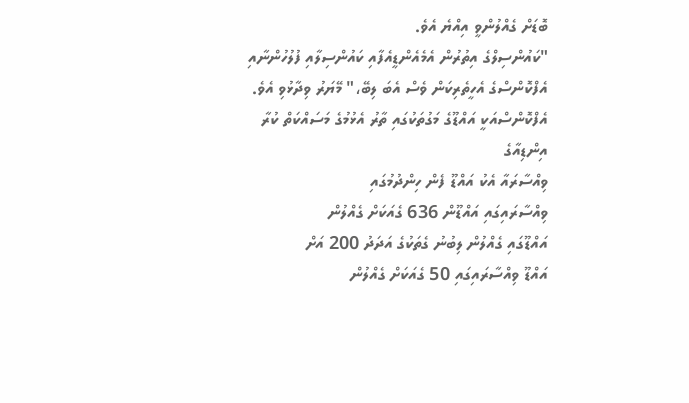ބޮޑަށް ގެއްލުންވީ އިއްޔެ އެވެ.
"ކައުންސިލްގެ އިތުރުން އެމެއެންޑީއެފާއި ކައުންސިލާއި ފުލުހުންނާއި އެފްކޮންސްގެ އެހީތެރިކަން ވެސް އެބަ ލިބޭ،" މޭޔަރު ވިދާޅުވި އެވެ.
އެފްކޮންސްއަކީ އައްޑޫގެ މަގުތަކުގައި ތާރު އެޅުމުގެ މަސައްކަތް ކުރާ އިންޑިއާގެ
ވިއްސާރައާ އެކު އައްޑޫ ފެން ހިންދުމުގައި
ވިއްސާރައިގައި އައްޑޫން 636 ގެއަކަށް ގެއްލުން
އައްޑޫގައި ގެއްލުން ލިބުނު ގެތަކުގެ އަދަދު 200 އަށް
އައްޑޫ ވިއްސާރައިގައި 50 ގެއަކަށް ގެއްލުން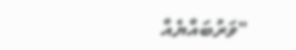"ވަރުބައްޔެއް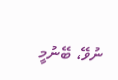ނުވޭ، ބޭނުމީ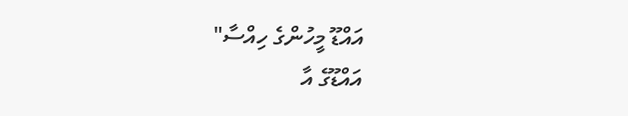އައްޑޫ މީހުންގެ ހިއްސާ"
އައްޑޫގެ އާ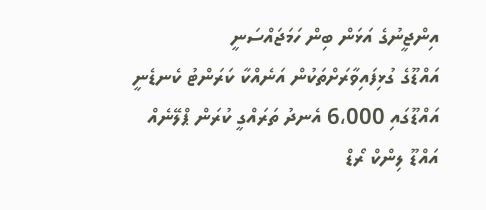އިންޖީނުގެ އަޅަން ބިން ހަމަޖައްސަނީ
އައްޑޫގެ ގުޅިފައިވާރަށްތަކުން އަނެއްކާ ކަރަންޓު ކެނޑެނީ
އައްޑޫގައި 6،000 އެނދު ތަރައްގީ ކުރަން ޕްލޭނެއް
އައްޑޫ ލިންކް ރޯޑް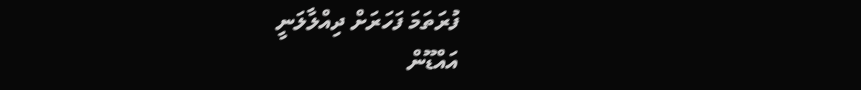ފުރަތަމަ ފަހަރަށް ދިއްލާލަނީ
އައްޑޫން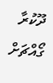ދޫކުރާ ގޯއްޗަށް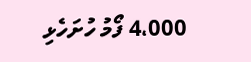4،000 ފޯމު ހުށަހެޅި